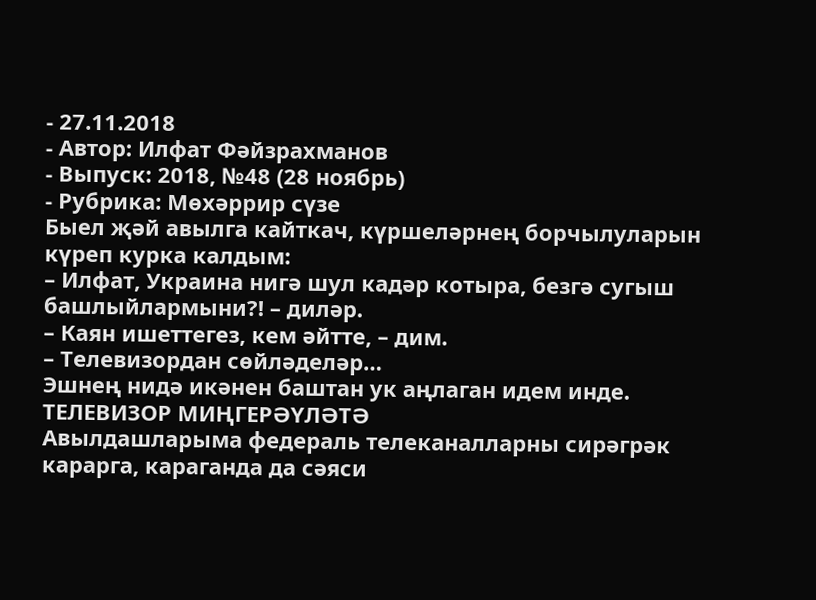- 27.11.2018
- Автор: Илфат Фәйзрахманов
- Выпуск: 2018, №48 (28 ноябрь)
- Рубрика: Мөхәррир сүзе
Быел җәй авылга кайткач, күршеләрнең борчылуларын күреп курка калдым:
– Илфат, Украина нигә шул кадәр котыра, безгә сугыш башлыйлармыни?! – диләр.
– Каян ишеттегез, кем әйтте, – дим.
– Телевизордан сөйләделәр…
Эшнең нидә икәнен баштан ук аңлаган идем инде.
ТЕЛЕВИЗОР МИҢГЕРӘҮЛӘТӘ
Авылдашларыма федераль телеканалларны сирәгрәк карарга, караганда да сәяси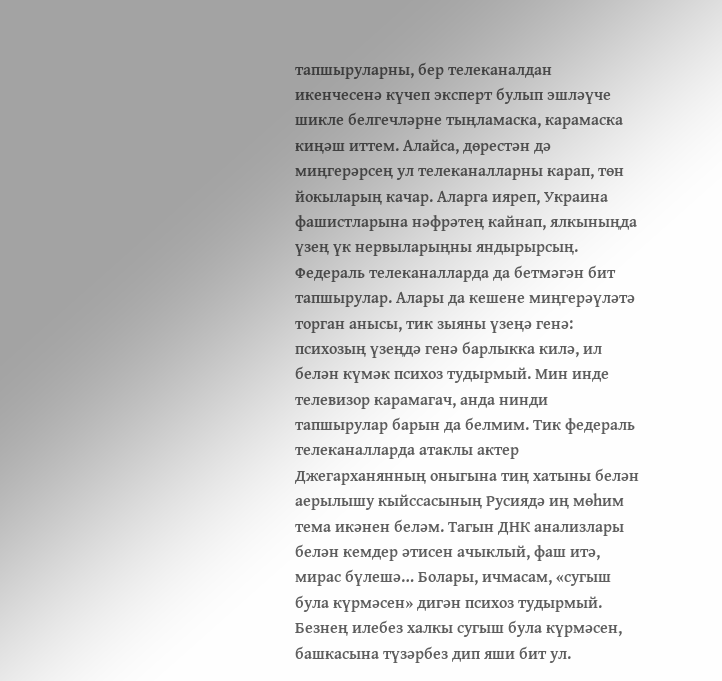тапшыруларны, бер телеканалдан икенчесенә күчеп эксперт булып эшләүче шикле белгечләрне тыңламаска, карамаска киңәш иттем. Алайса, дөрестән дә миңгерәрсең ул телеканалларны карап, төн йокыларың качар. Аларга ияреп, Украина фашистларына нәфрәтең кайнап, ялкыныңда үзең үк нервыларыңны яндырырсың. Федераль телеканалларда да бетмәгән бит тапшырулар. Алары да кешене миңгерәүләтә торган анысы, тик зыяны үзеңә генә: психозың үзеңдә генә барлыкка килә, ил белән күмәк психоз тудырмый. Мин инде телевизор карамагач, анда нинди тапшырулар барын да белмим. Тик федераль телеканалларда атаклы актер Джегарханянның оныгына тиң хатыны белән аерылышу кыйссасының Русиядә иң мөһим тема икәнен беләм. Тагын ДНК анализлары белән кемдер әтисен ачыклый, фаш итә, мирас бүлешә… Болары, ичмасам, «сугыш була күрмәсен» дигән психоз тудырмый. Безнең илебез халкы сугыш була күрмәсен, башкасына түзәрбез дип яши бит ул.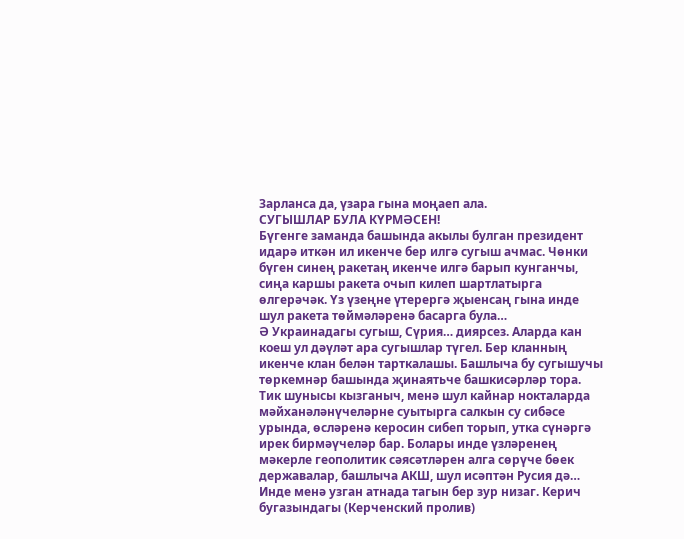Зарланса да, үзара гына моңаеп ала.
СУГЫШЛАР БУЛА КҮРМӘСЕН!
Бүгенге заманда башында акылы булган президент идарә иткән ил икенче бер илгә сугыш ачмас. Чөнки бүген синең ракетаң икенче илгә барып кунганчы, сиңа каршы ракета очып килеп шартлатырга өлгерәчәк. Үз үзеңне үтерергә җыенсаң гына инде шул ракета төймәләренә басарга була…
Ә Украинадагы сугыш, Сүрия… диярсез. Аларда кан коеш ул дәүләт ара сугышлар түгел. Бер кланның икенче клан белән тарткалашы. Башлыча бу сугышучы төркемнәр башында җинаятьче башкисәрләр тора. Тик шунысы кызганыч, менә шул кайнар нокталарда мәйханәләнүчеләрне суытырга салкын су сибәсе урында, өсләренә керосин сибеп торып, утка сүнәргә ирек бирмәүчеләр бар. Болары инде үзләренең мәкерле геополитик сәясәтләрен алга сөрүче бөек державалар, башлыча АКШ, шул исәптән Русия дә…
Инде менә узган атнада тагын бер зур низаг. Керич бугазындагы (Керченский пролив)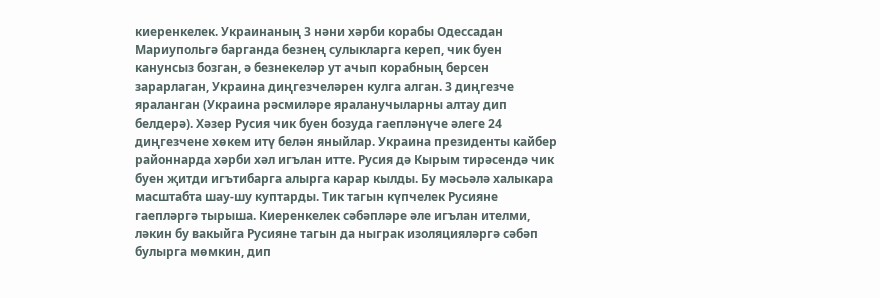киеренкелек. Украинаның 3 нәни хәрби корабы Одессадан Мариупольгә барганда безнең сулыкларга кереп, чик буен канунсыз бозган, ә безнекеләр ут ачып корабның берсен зарарлаган, Украина диңгезчеләрен кулга алган. 3 диңгезче яраланган (Украина рәсмиләре яраланучыларны алтау дип белдерә). Хәзер Русия чик буен бозуда гаепләнүче әлеге 24 диңгезчене хөкем итү белән яныйлар. Украина президенты кайбер районнарда хәрби хәл игълан итте. Русия дә Кырым тирәсендә чик буен җитди игътибарга алырга карар кылды. Бу мәсьәлә халыкара масштабта шау-шу куптарды. Тик тагын күпчелек Русияне гаепләргә тырыша. Киеренкелек сәбәпләре әле игълан ителми, ләкин бу вакыйга Русияне тагын да ныграк изоляцияләргә сәбәп булырга мөмкин, дип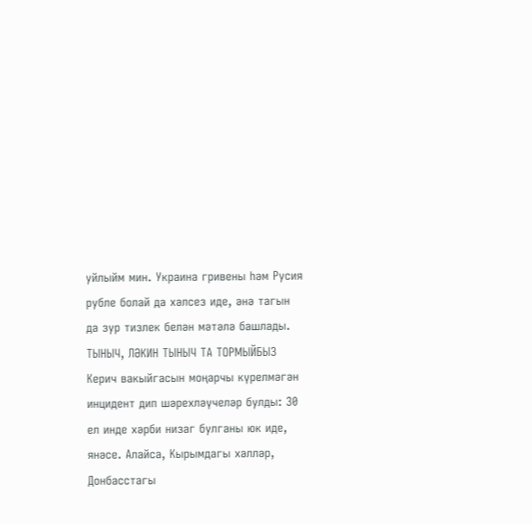уйлыйм мин. Украина гривены һәм Русия рубле болай да хәлсез иде, әнә тагын да зур тизлек белән мәтәлә башлады.
ТЫНЫЧ, ЛӘКИН ТЫНЫЧ ТА ТОРМЫЙБЫЗ
Керич вакыйгасын моңарчы күрелмәгән инцидент дип шәрехләүчеләр булды: 30 ел инде хәрби низаг булганы юк иде, янәсе. Алайса, Кырымдагы хәлләр, Донбасстагы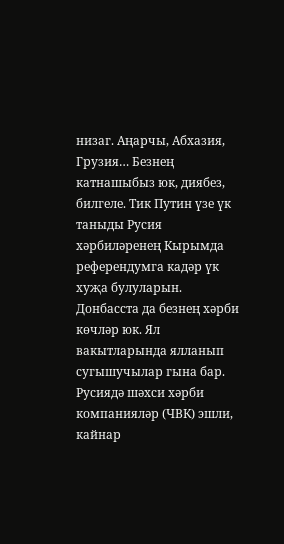низаг. Аңарчы, Абхазия, Грузия… Безнең катнашыбыз юк, диябез, билгеле. Тик Путин үзе үк таныды Русия хәрбиләренең Кырымда референдумга кадәр үк хуҗа булуларын. Донбасста да безнең хәрби көчләр юк. Ял вакытларында ялланып сугышучылар гына бар. Русиядә шәхси хәрби компанияләр (ЧВК) эшли, кайнар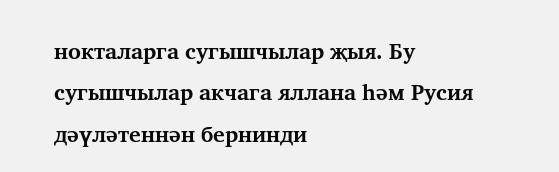нокталарга сугышчылар җыя. Бу сугышчылар акчага яллана һәм Русия дәүләтеннән бернинди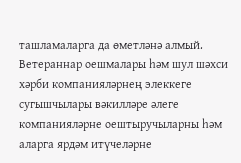ташламаларга да өметләнә алмый. Ветераннар оешмалары һәм шул шәхси хәрби компанияләрнең элеккеге сугышчылары вәкилләре әлеге компанияләрне оештыручыларны һәм аларга ярдәм итүчеләрне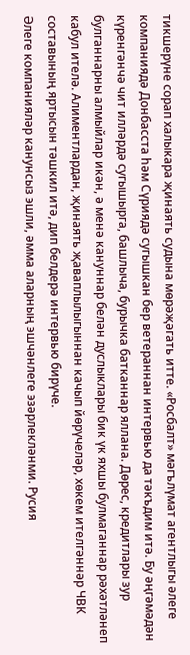тикшерүне сорап халыкара җинаять судына мөрәҗәгать итте. «Росбалт» мәгълүмат агентлыгы әлеге компаниядә Донбасста һәм Сүриядә сугышкан бер ветераннан интервью да тәкъдим итә. Бу әңгәмәдән күренгәнчә чит илләрдә сугышырга, башлыча, бурычка батканнар яллана. Дөрес, кредитлары зур булганнарны алмыйлар икән, ә менә кануннар белән дуслыклары бик үк яхшы булмаганнар рәхәтләнеп кабул ителә. Алиментлардан, җинаять җаваплылыгыннан качып йөрүчеләр, хөкем ителгәннәр ЧВК составының яртысын тәшкил итә, дип белдерә интервью бирүче.
Әлеге компанияләр канунсыз эшли, әмма аларның эшчәнлеге эзәрлекләнми. Русия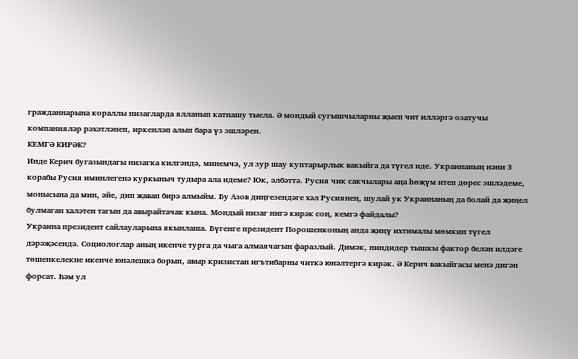гражданнарына кораллы низагларда ялланып катнашу тыела. Ә мондый сугышчыларны җыеп чит илләргә озатучы компанияләр рәхәтләнеп, иркенләп алып бара үз эшләрен.
КЕМГӘ КИРӘК?
Инде Керич бугазындагы низагка килгәндә, минемчә, ул зур шау куптарырлык вакыйга да түгел иде. Украинаның нәни 3 корабы Русия иминлегенә куркыныч тудыра ала идеме? Юк, әлбәттә. Русия чик сакчылары аңа һөҗүм итеп дөрес эшләдеме, монысына да мин, әйе, дип җавап бирә алмыйм. Бу Азов диңгезендәге хәл Русиянең, шулай ук Украинаның да болай да җиңел булмаган халәтен тагын да авырайтачак кына. Мондый низаг нигә кирәк соң, кемгә файдалы?
Украина президент сайлауларына якынлаша. Бүгенге президент Порошенконың анда җиңү ихтималы мөмкин түгел дәрәҗәсендә. Социологлар аның икенче турга да чыга алмаячагын фаразлый. Димәк, ниндидер тышкы фактор белән илдәге төшенкелекне икенче юнәлешкә борып, авыр кризистан игътибарны читкә юнәлтергә кирәк. Ә Керич вакыйгасы менә дигән форсат. Һәм ул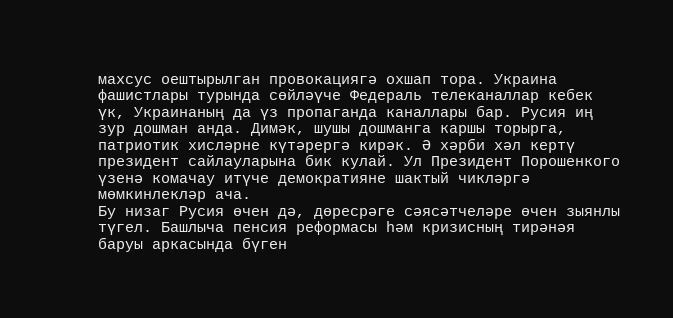махсус оештырылган провокациягә охшап тора. Украина фашистлары турында сөйләүче Федераль телеканаллар кебек үк, Украинаның да үз пропаганда каналлары бар. Русия иң зур дошман анда. Димәк, шушы дошманга каршы торырга, патриотик хисләрне күтәрергә кирәк. Ә хәрби хәл кертү президент сайлауларына бик кулай. Ул Президент Порошенкого үзенә комачау итүче демократияне шактый чикләргә мөмкинлекләр ача.
Бу низаг Русия өчен дә, дөресрәге сәясәтчеләре өчен зыянлы түгел. Башлыча пенсия реформасы һәм кризисның тирәнәя баруы аркасында бүген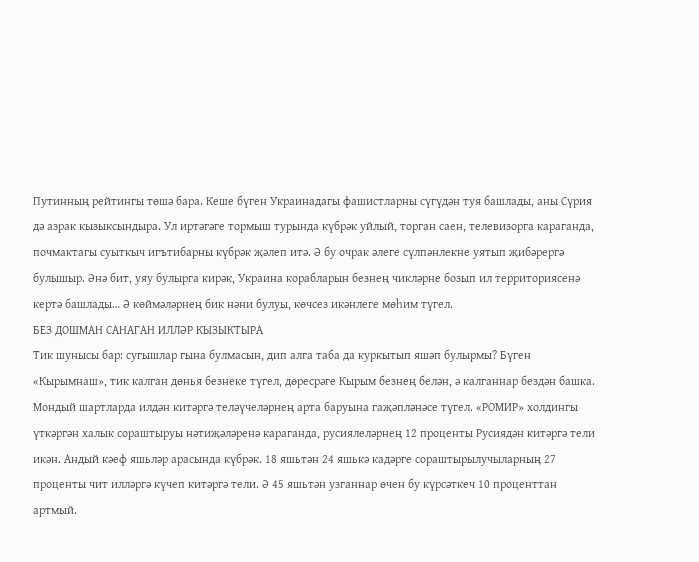Путинның рейтингы төшә бара. Кеше бүген Украинадагы фашистларны сүгүдән туя башлады, аны Сүрия дә азрак кызыксындыра. Ул иртәгәге тормыш турында күбрәк уйлый, торган саен, телевизорга караганда, почмактагы суыткыч игътибарны күбрәк җәлеп итә. Ә бу очрак әлеге сүлпәнлекне уятып җибәрергә булышыр. Әнә бит, уяу булырга кирәк, Украина корабларын безнең чикләрне бозып ил территориясенә кертә башлады… Ә көймәләрнең бик нәни булуы, көчсез икәнлеге мөһим түгел.
БЕЗ ДОШМАН САНАГАН ИЛЛӘР КЫЗЫКТЫРА
Тик шунысы бар: сугышлар гына булмасын, дип алга таба да куркытып яшәп булырмы? Бүген «Кырымнаш», тик калган дөнья безнеке түгел, дөресрәге Кырым безнең белән, ә калганнар бездән башка. Мондый шартларда илдән китәргә теләүчеләрнең арта баруына гаҗәпләнәсе түгел. «РОМИР» холдингы үткәргән халык сораштыруы нәтиҗәләренә караганда, русиялеләрнең 12 проценты Русиядән китәргә тели икән. Андый кәеф яшьләр арасында күбрәк. 18 яшьтән 24 яшькә кадәрге сораштырылучыларның 27 проценты чит илләргә күчеп китәргә тели. Ә 45 яшьтән узганнар өчен бу күрсәткеч 10 проценттан артмый.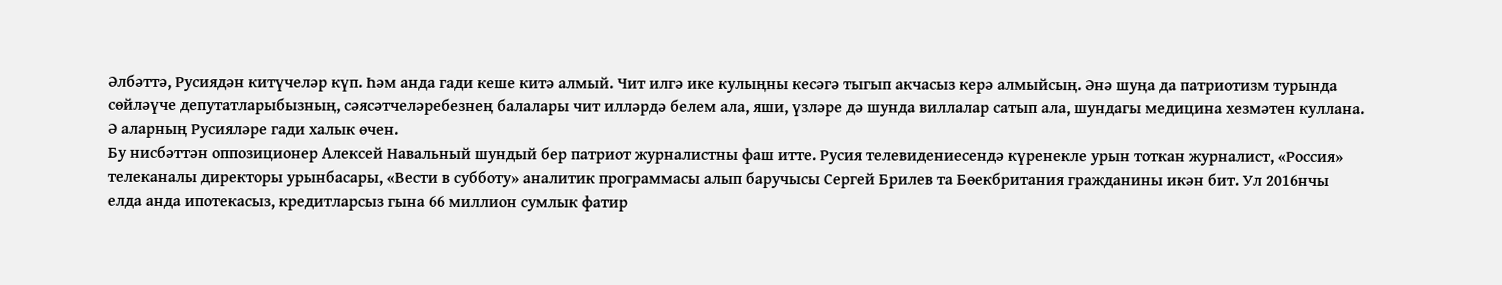Әлбәттә, Русиядән китүчеләр күп. Һәм анда гади кеше китә алмый. Чит илгә ике кулыңны кесәгә тыгып акчасыз керә алмыйсың. Әнә шуңа да патриотизм турында сөйләүче депутатларыбызның, сәясәтчеләребезнең балалары чит илләрдә белем ала, яши, үзләре дә шунда виллалар сатып ала, шундагы медицина хезмәтен куллана. Ә аларның Русияләре гади халык өчен.
Бу нисбәттән оппозиционер Алексей Навальный шундый бер патриот журналистны фаш итте. Русия телевидениесендә күренекле урын тоткан журналист, «Россия» телеканалы директоры урынбасары, «Вести в субботу» аналитик программасы алып баручысы Сергей Брилев та Бөекбритания гражданины икән бит. Ул 2016нчы елда анда ипотекасыз, кредитларсыз гына 66 миллион сумлык фатир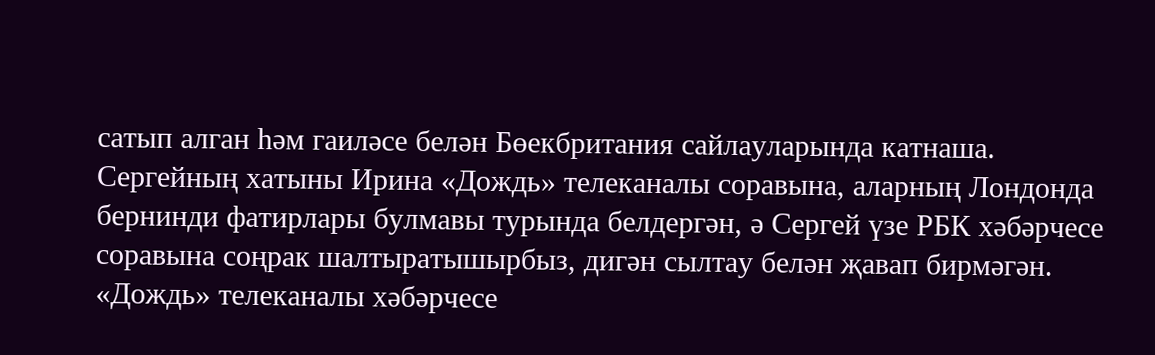сатып алган һәм гаиләсе белән Бөекбритания сайлауларында катнаша. Сергейның хатыны Ирина «Дождь» телеканалы соравына, аларның Лондонда бернинди фатирлары булмавы турында белдергән, ә Сергей үзе РБК хәбәрчесе соравына соңрак шалтыратышырбыз, дигән сылтау белән җавап бирмәгән. «Дождь» телеканалы хәбәрчесе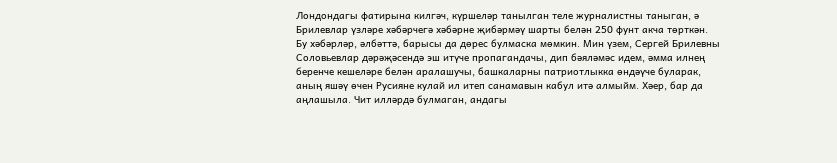Лондондагы фатирына килгәч, күршеләр танылган теле журналистны таныган, ә Брилевлар үзләре хәбәрчегә хәбәрне җибәрмәү шарты белән 250 фунт акча төрткән.
Бу хәбәрләр, әлбәттә, барысы да дөрес булмаска мөмкин. Мин үзем, Сергей Брилевны Соловьевлар дәрәҗәсендә эш итүче пропагандачы, дип бәяләмәс идем, әмма илнең беренче кешеләре белән аралашучы, башкаларны патриотлыкка өндәүче буларак, аның яшәү өчен Русияне кулай ил итеп санамавын кабул итә алмыйм. Хәер, бар да аңлашыла. Чит илләрдә булмаган, андагы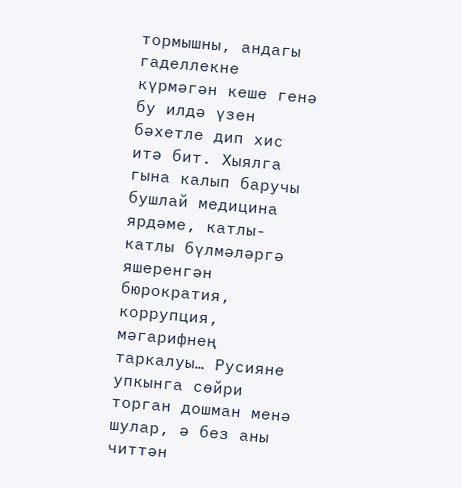тормышны, андагы гаделлекне күрмәгән кеше генә бу илдә үзен бәхетле дип хис итә бит. Хыялга гына калып баручы бушлай медицина ярдәме, катлы-катлы бүлмәләргә яшеренгән бюрократия, коррупция, мәгарифнең таркалуы… Русияне упкынга сөйри торган дошман менә шулар, ә без аны читтән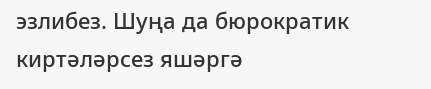эзлибез. Шуңа да бюрократик киртәләрсез яшәргә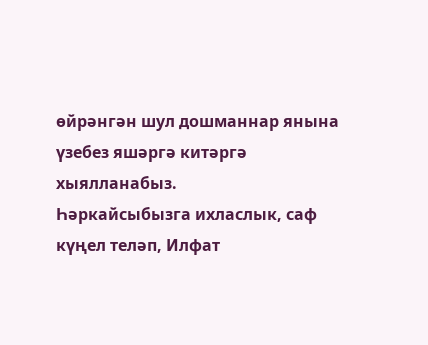өйрәнгән шул дошманнар янына үзебез яшәргә китәргә хыялланабыз.
Һәркайсыбызга ихласлык, саф күңел теләп, Илфат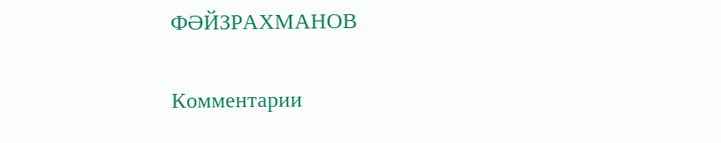ФӘЙЗРАХМАНОВ

Комментарии